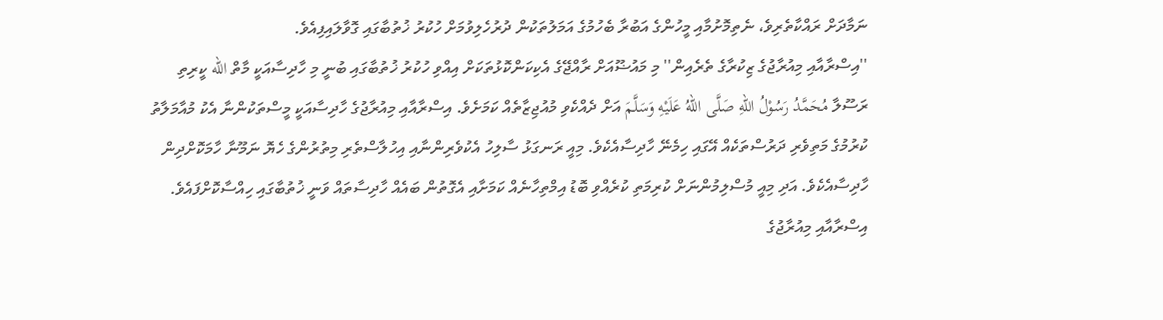ނަމާދަށް ރައްކާތެރިވެ، ނެތިމޮށުމާއި މީހުންގެ އަބުރާ ބެހުމުގެ އަމަލުތަކުން ދުރުހެލިވުމަށް ހުކުރު ޚުތުބާގައި ގޮވާލައިފިއެވެ.
''އިސްރާއާއި މިއުރާޖުގެ ޒިކުރާގެ ތެރެއިން'' މި މައުޟޫއަށް ރާއްޖޭގެ އެކިކަންކޮޅުތަކަށް އިއްވި ހުކުރު ޚުތުބާގައި ބުނީ މި ހާދިސާއަކީ މާތް الله ކީރިތި ރަސޫލާ مُحَمَّدُ رَسُوْلُ اللهِ صَلَّى اللهُ عَلَيْهِ وَسَلَّمَ އަށް ދެއްކެވި މުއުޖިޒާތެއް ކަމަށެވެ. އިސްރާއާއި މިއުރާޖުގެ ހާދިސާއަކީ މީސްތަކުންނާ އެކު މުއާމަލާތު ކުރުމުގެ މަތިވެރި ދަރުސްތަކެއް އޭގައި ހިމެނޭ ހާދިސާއެކެވެ. މިއީ ރަނގަޅު ސާލިހު އެކުވެރިންނާއި އިހުލާސްތެރި މިތުރުންގެ ހެޔޮ ނަމޫނާ ހާމަކޮށްދިން ހާދިސާއެކެވެ. އަދި މިއީ މުސްލިމުންނަށް ކުރިމަތި ކުރެއްވި ބޮޑު އިމްތިހާނެއް ކަމަށާއި އެގޮތުން ބައެއް ހާދިސާތައް ވަނީ ޚުތުބާގައި ހިއްސާކޮށްފައެވެ.
އިސްރާއާއި މިއުރާޖުގެ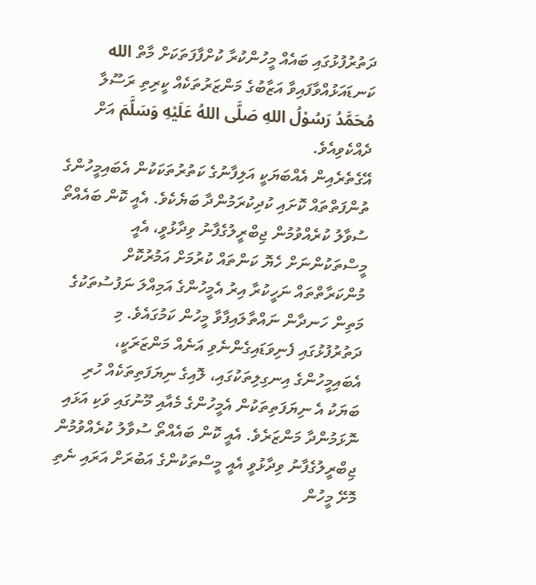ދަތުރުފުޅުގައި ބައެއް މީހުންކުރާ ކުށްފާފަތަކަށް މާތް الله ކަނޑައަޅުއްވާފައިވާ އަޒާބުގެ މަންޒަރުތަކެއް ކީރިތި ރަސޫލާ مُحَمَّدُ رَسُوْلُ اللهِ صَلَّى اللهُ عَلَيْهِ وَسَلَّمَ އަށް ދެއްކެވިއެވެ.
އޭގެތެރެއިން އެއްބަޔަކީ އަލިފާނުގެ ކަތުރުތަކަކުން އެބައިމީހުންގެ ތުންފަތްތައް ކޮށައި ކުދިކުރަމުންދާ ބަޔެކެވެ. އެއީ ކޮން ބައެއްތޯ ސުވާލު ކުރެއްވުމުން ޖިބްރީލުގެފާނު ވިދާޅުވީ، އެއީ މީސްތަކުންނަށް ހެޔޮ ކަންތައް ކުރުމަށް އަމުރުކޮށް މުންކަރާތްތައް ނަހީކުރާ އިރު އެމީހުންގެ އަމިއްލަ ނަފުސުތަކުގެ މަތިން ހަނދާން ނައްތާލައިފާވާ މީހުން ކަމުގައެވެ. މި ދަތުރުފުޅުގައި ފެނިވަޑައިގެންނެވި އަނެއް މަންޒަރަކީ، އެބައިމީހުންގެ އިނގިލިތަކުގައި، ލޮއިގެ ނިޔަފަތިތަކެއް ހުރި ބަޔަކު އެ ނިޔަފަތިތަކުން އެމީހުންގެ މެއާއި މޫނުގައި ވަކި އަޅައި ނޮޅަމުންދާ މަންޒަރެވެ. އެއީ ކޮން ބައެއްތޯ ސުވާލު ކުރެއްވުމުން ޖިބްރީލުގެފާނު ވިދާޅުވީ އެއީ މީސްތަކުންގެ އަބުރަށް އަރައި ނެތި މޮށޭ މީހުން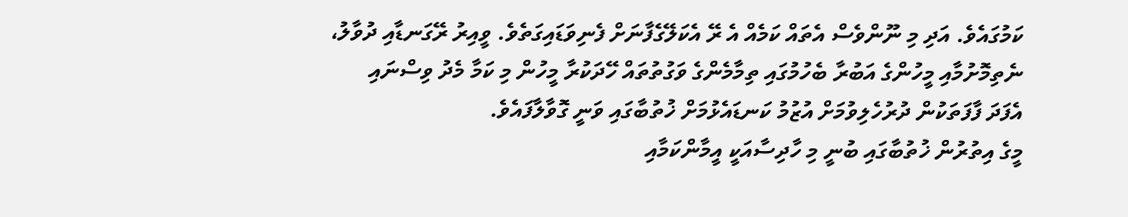ކަމުގައެވެ. އަދި މި ނޫންވެސް އެތައް ކަމެއް އެ ރޭ އެކަލޭގެފާނަށް ފެނިވަޑައިގަތެވެ. ވީއިރު ރޭގަނޑާއި ދުވާލު، ނެތިމޮށުމާއި މީހުންގެ އަބުރާ ބެހުމުގައި ތިމާމެންގެ ވަގުތުތައް ހޭދަކުރާ މީހުން މި ކަމާ މެދު ވިސްނައި އެފަދަ ފާފަތަކުން ދުރުހެލިވުމަށް އުޒުމު ކަނޑައެޅުމަށް ޚުތުބާގައި ވަނީ ގޮވާލާފައެވެ.
މީގެ އިތުރުން ޚުތުބާގައި ބުނީ މި ހާދިސާއަކީ އީމާންކަމާއި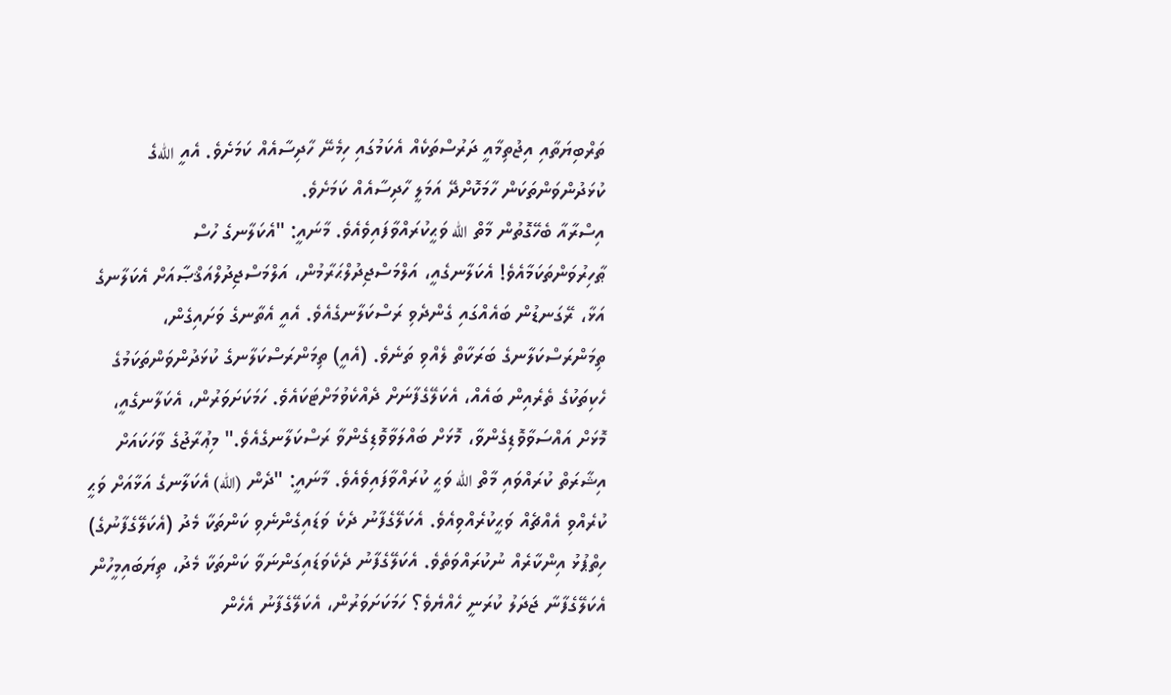ތަރްބިޔަތާއި އިޖުތިމާއީ ދަރުސްތަކެއް އެކަމުގައި ހިމެނޭ ހާދިސާއެއް ކަމަށެވެ. އެއީ اللهގެ ކުޅަދުންވަންތަކަން ހާމަކޮށްދޭ އަމަލީ ހާދިސާއެއް ކަމަށެވެ.
އިސްރާއާ ބެހޭގޮތުން މާތް الله ވަޙީކުރައްވާފައިވެއެވެ. މާނައީ: "އެކަލާނގެ ހުސް ޠާހިރުވަންތަކަމާއެވެ! އެކަލާނގެއީ، އަލްމަސްޖިދުލްޙަރާމުން، އަލްމަސްޖިދުލްއަޤްޞާއަށް އެކަލާނގެ އަޅާ، ރޭގަނޑުން ބައެއްގައި ގެންދެވި ރަސްކަލާނގެއެވެ. އެއީ އެތާނގެ ވަށައިގެން، ތިމަންރަސްކަލާނގެ ބަރަކާތް ލެއްވި ތަނެވެ. (އެއީ) ތިމަންރަސްކަލާނގެ ކުޅަދުންވަންތަކަމުގެ ހެކިތަކުގެ ތެރެއިން ބައެއް، އެކަލޭގެފާނަށް ދެއްކެވުމަށްޓަކައެވެ. ހަމަކަށަވަރުން، އެކަލާނގެއީ، މޮޅަށް އައްސަވާވޮޑިގެންވާ، މޮޅަށް ބައްލަވާވޮޑިގެންވާ ރަސްކަލާނގެއެވެ." މިޢުރާޖުގެ ވާހަކައަށް އިޝާރަތް ކުރައްވައި މާތް الله ވަޙީ ކުރައްވާފައިވެއެވެ. މާނައީ: "ދެން (الله) އެކަލާނގެ އަޅާއަށް ވަޙީ ކުރެއްވި އެއްޗެއް ވަޙީކުރެއްވިއެވެ. އެކަލޭގެފާނު ދެކެ ވަޑައިގެންނެވި ކަންތަކާ މެދު (އެކަލޭގެފާނުގެ) ހިތްޕުޅު އިންކާރެއް ނުކުރައްވަތެވެ. އެކަލޭގެފާނު ދެކެވަޑައިގަންނަވާ ކަންތަކާ މެދު، ތިޔަބައިމީހުން އެކަލޭގެފާނާ ޖަދަލު ކުރަނީ ހެއްޔެވެ؟ ހަމަކަށަވަރުން، އެކަލޭގެފާނު އެހެން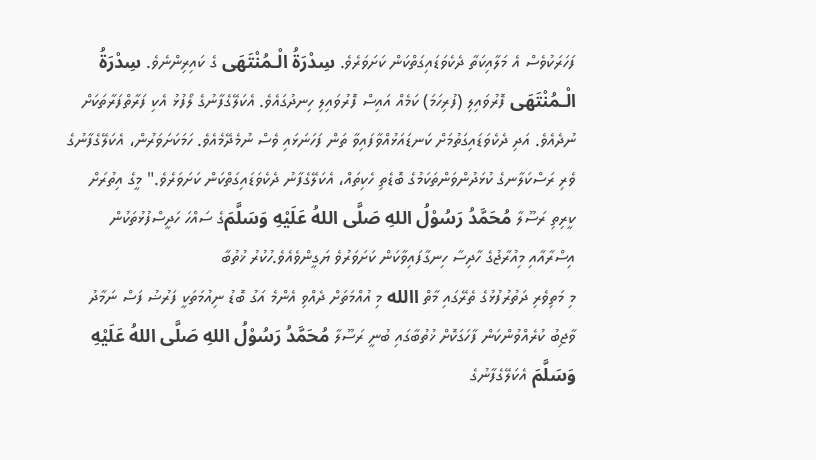ފަހަރަކުވެސް އެ މަލާއިކަތާ ދެކެވަޑައިގަތްކަން ކަށަވަރެވެ. سِدْرَةُ الْـمُنْتَهَى ގެ ކައިރިންނެވެ. سِدْرَةُ الْـمُنْتَهَى ފޮރުވައިލި (ފުރިހަމަ) ކަމެއް އައިސް ފޮރުވައިލި ހިނދުގައެވެ. އެކަލޭގެފާނުގެ ލޯފުޅު އެކި ފަރާތްފަރާތަކަށް ނުދެއެވެ. އަދި ދެކެވަޑައިގަތުމަށް ކަނޑައަޅުއްވާފައިވާ ތަން ފަހަނަޅައި ވެސް ނުމެދޭމެއެވެ. ހަމަކަށަވަރުން، އެކަލޭގެފާނުގެ ވެރި ރަސްކަލާނގެ ކުޅަދުންވަންތަކަމުގެ ބޮޑެތި ހެކިތައް، އެކަލޭގެފާނު ދެކެވަޑައިގަތްކަން ކަށަވަރެވެ." މީގެ އިތުރަށް ކީރިތި ރަސޫލާ مُحَمَّدُ رَسُوْلُ اللهِ صَلَّى اللهُ عَلَيْهِ وَسَلَّمَގެ ސައްހަ ހަދީސްފުޅުތަކުން އިސްރާއާއި މިއުރާޖުގެ ހާދިސާ ހިނގާފައިވާކަން ކަށަވަރުވެ ޔަގީންވެއެވެ.ހުކުރު ޚުތުބާ
މި މަތިވެރި ދަތުރުފުޅުގެ ތެރޭގައި މާތް االله މި އުއްމަތަށް ދެއްވި އެންމެ އަގު ބޮޑު ނިއުމަތަކީ ފަރުޟު ފަސް ނަމާދު ވާޖިބު ކުރެއްވުންކަން ފާހަގަކޮށް ޚުތުބާގައި ބުނީ ރަސޫލާ مُحَمَّدُ رَسُوْلُ اللهِ صَلَّى اللهُ عَلَيْهِ وَسَلَّمَ އެކަލޭގެފާނުގެ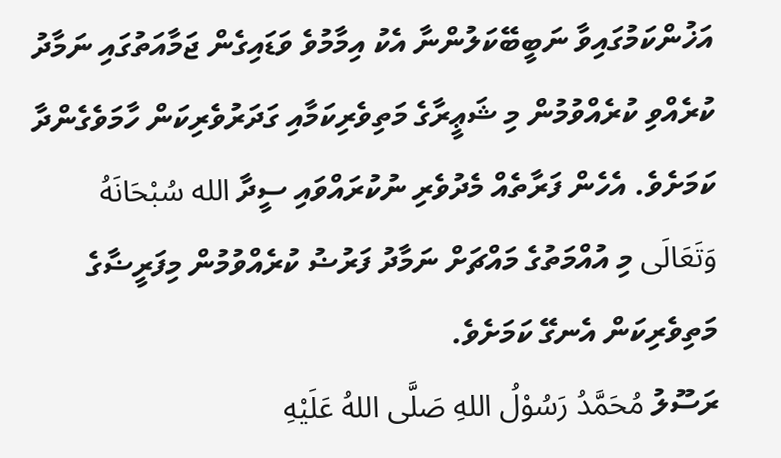އަޚުންކަމުގައިވާ ނަބީބޭކަލުންނާ އެކު އިމާމުވެ ވަޑައިގެން ޖަމާއަތުގައި ނަމާދު ކުރެއްވި ކުރެއްވުމުން މި ޝަޢީރާގެ މަތިވެރިކަމާއި ގަދަރުވެރިކަން ހާމަވެގެންދާ ކަމަށެވެ. އެހެން ފަރާތެއް މެދުވެރި ނުކުރައްވައި ސީދާ الله سُبْحَانَهُ وَتَعَالَى މި އުއްމަތުގެ މައްޗަށް ނަމާދު ފަރުޟު ކުރެއްވުމުން މިފަރީޟާގެ މަތިވެރިކަން އެނގޭ ކަމަށެވެ.
ރަސޫލު مُحَمَّدُ رَسُوْلُ اللهِ صَلَّى اللهُ عَلَيْهِ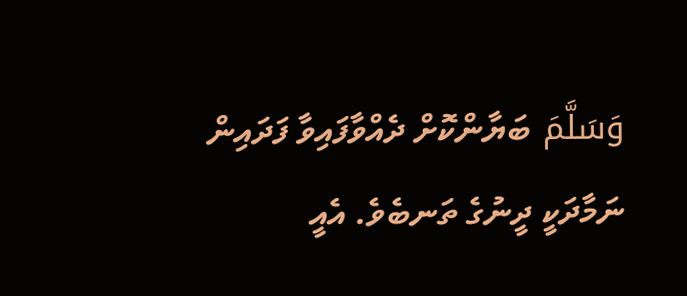وَسَلَّمَ ބަޔާންކޮށް ދެއްވާފައިވާ ފަދައިން ނަމާދަކީ ދީނުގެ ތަނބެވެ. އެއީ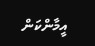އީމާންކަން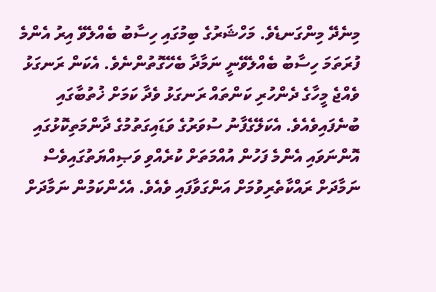މިނެދޭ މިންގަނޑެވެ. މަހްޝަރުގެ ބިމުގައި ހިސާބު ބެއްލެވޭ އިރު އެންމެ ފުރަތަމަ ހިސާބު ބެއްލެވޭނީ ނަމާދާ ބެހޭގޮތުންނެވެ. އެކަން ރަނގަޅު ވެއްޖެ މީހާގެ ދެންހުރި ކަންތައް ރަނގަޅު ވެދާ ކަމަށް ޚުތުބާގައި ބުނެފައިވެއެވެ. އެކަލޭގެފާނު ސުވަރުގެ ވަޑައިގަތުމުގެ ދާންމަތިކޮޅުގައި އޮންނަވައި އެންމެ ފަހުން އުއްމަތަށް ކުރެއްވި ވަޞިއްޔަތުގައިވެސް ނަމާދަށް ރައްކާތެރިވުމަށް އަންގަވާފައި ވެއެވެ. އެހެންކަމުން ނަމާދަށް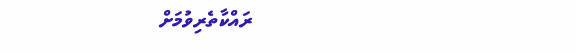ރައްކާތެރިވުމަށް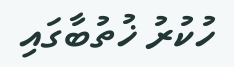ހުކުރު ޚުތުބާގައި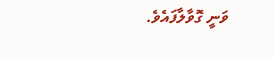ވަނީ ގޮވާލާފައެވެ.